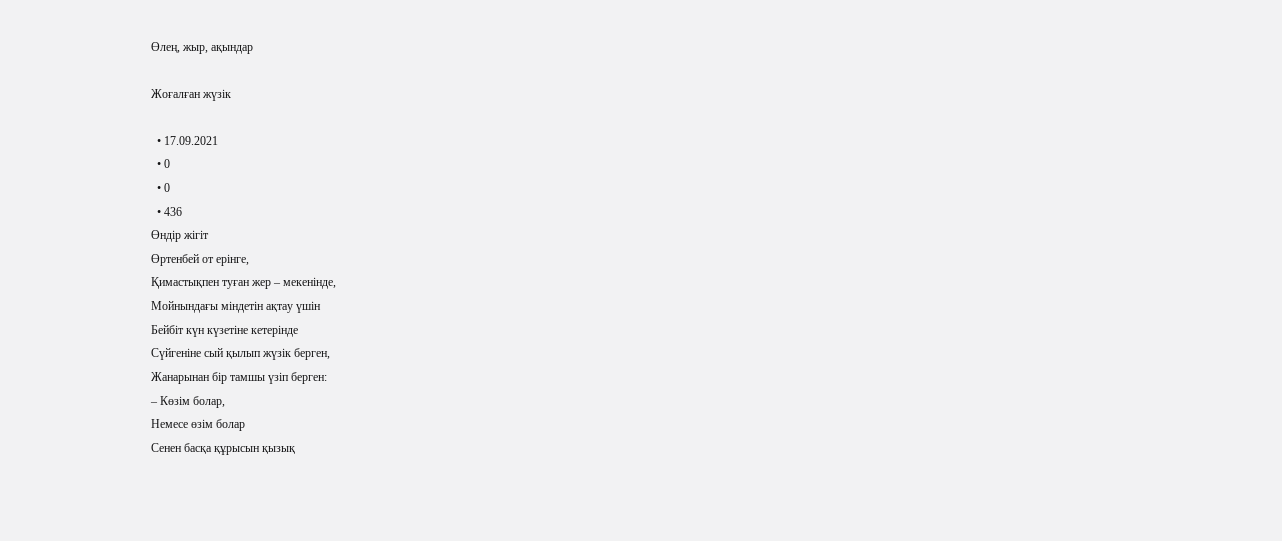Өлең, жыр, ақындар

Жоғалған жүзік

  • 17.09.2021
  • 0
  • 0
  • 436
Өндір жігіт
Өртенбей от ерінге,
Қимастықпен туған жер – мекенінде,
Мойнындағы міндетін ақтау үшін
Бейбіт күн күзетіне кетерінде
Сүйгеніне сый қылып жүзік берген,
Жанарынан бір тамшы үзіп берген:
– Көзім болар,
Немесе өзім болар
Сенен басқа құрысын қызық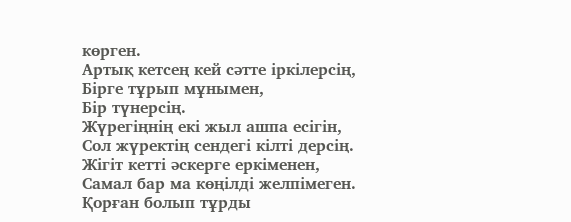көрген.
Артық кетсең кей сәтте іркілерсің,
Бірге тұрып мұнымен,
Бір түнерсің.
Жүрегіңнің екі жыл ашпа есігін,
Сол жүректің сендегі кілті дерсің.
Жігіт кетті әскерге еркіменен,
Самал бар ма көңілді желпімеген.
Қорған болып тұрды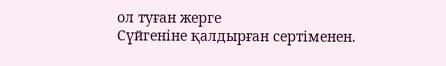ол туған жерге
Сүйгеніне қалдырған сертіменен.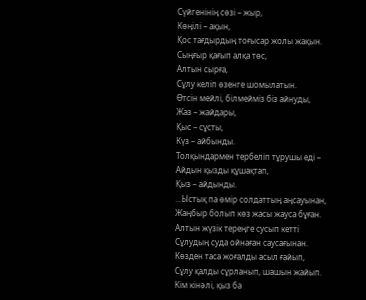Сүйгенінің сөзі – жыр,
Көңілі – ақын,
Қос тағдырдың тоғысар жолы жақын.
Сыңғыр қағып алқа төс,
Алтын сырға,
Сұлу келіп өзенге шомылатын.
Өтсін мейлі, білмейміз біз айнуды,
Жаз – жайдары,
Қыс – сұсты,
Күз – айбынды.
Толқындармен тербеліп тұрушы еді –
Айдын қызды құшақтап,
Қыз – айдынды.
...Ыстық па өмір солдаттың аңсауынан,
Жаңбыр болып көз жасы жауса бұған.
Алтын жүзік тереңге сусып кетті
Сұлудың суда ойнаған саусағынан.
Көзден таса жоғалды асыл ғайып,
Сұлу қалды сұрланып, шашын жайып.
Кім кінәлі, қыз ба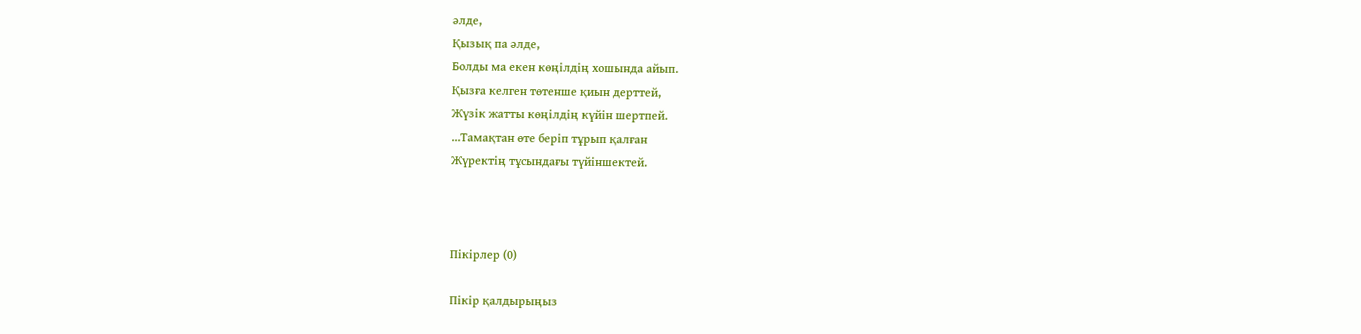әлде,
Қызық па әлде,
Болды ма екен көңілдің хошында айып.
Қызға келген төтенше қиын дерттей,
Жүзік жатты көңілдің күйін шертпей.
...Тамақтан өте беріп тұрып қалған
Жүректің тұсындағы түйіншектей.



Пікірлер (0)

Пікір қалдырыңыз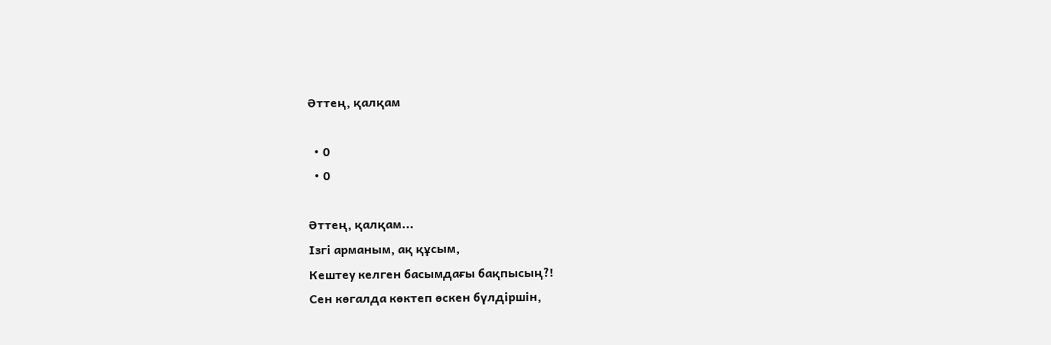Әттең, қалқам

  • 0
  • 0

Әттең, қалқам...
Ізгі арманым, ақ құсым,
Кештеу келген басымдағы бақпысың?!
Сен көгалда көктеп өскен бүлдіршін,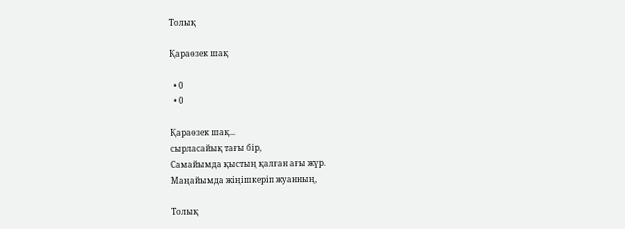Толық

Қараөзек шақ

  • 0
  • 0

Қараөзек шақ...
сырласайық тағы бір,
Самайымда қыстың қалған ағы жүр.
Маңайымда жіңішкеріп жуанның,

Толық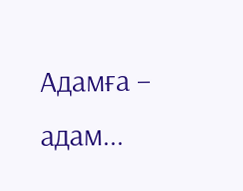Адамға – адам...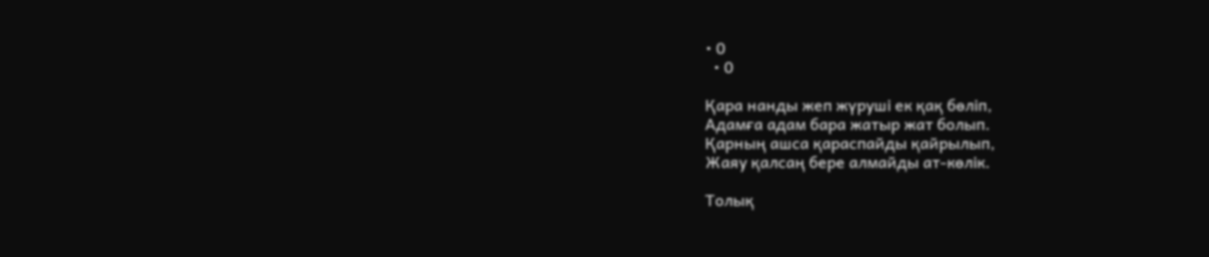• 0
  • 0

Қара нанды жеп жүруші ек қақ бөліп,
Адамға адам бара жатыр жат болып.
Қарның ашса қараспайды қайрылып,
Жаяу қалсаң бере алмайды ат-көлік.

Толық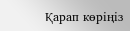Қарап көріңіз